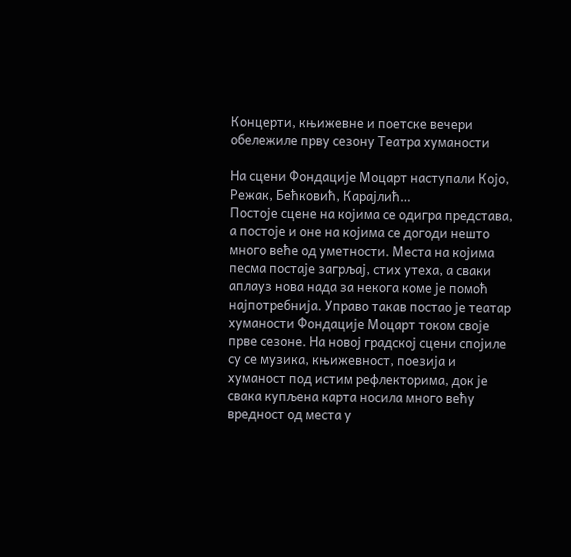Концерти, књижевне и поетске вечери обележиле прву сезону Театра хуманости

На сцени Фондације Моцарт наступали Којо, Режак, Бећковић, Карајлић…
Постоје сцене на којима се одигра представа, а постоје и оне на којима се догоди нешто много веће од уметности. Места на којима песма постаје загрљај, стих утеха, а сваки аплауз нова нада за некога коме је помоћ најпотребнија. Управо такав постао је театар хуманости Фондације Моцарт током своје прве сезоне. На новој градској сцени спојиле су се музика, књижевност, поезија и хуманост под истим рефлекторима, док је свака купљена карта носила много већу вредност од места у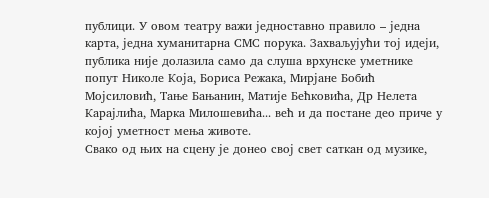публици. У овом театру важи једноставно правило – једна карта, једна хуманитарна СМС порука. Захваљујући тој идеји, публика није долазила само да слуша врхунске уметнике попут Николе Која, Бориса Режака, Мирјане Бобић Мојсиловић, Тање Бањанин, Матије Бећковића, Др Нелета Карајлића, Марка Милошевића... већ и да постане део приче у којој уметност мења животе.
Свако од њих на сцену је донео свој свет саткан од музике,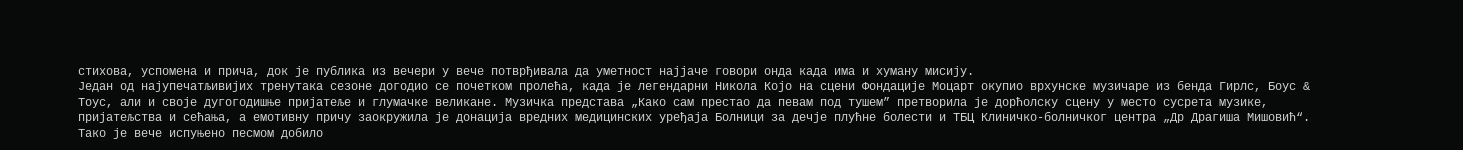стихова, успомена и прича, док је публика из вечери у вече потврђивала да уметност најјаче говори онда када има и хуману мисију.
Један од најупечатљивијих тренутака сезоне догодио се почетком пролећа, када је легендарни Никола Којо на сцени Фондације Моцарт окупио врхунске музичаре из бенда Гирлс, Боyс & Тоyс, али и своје дугогодишње пријатеље и глумачке великане. Музичка представа „Како сам престао да певам под тушем” претворила је дорћолску сцену у место сусрета музике, пријатељства и сећања, а емотивну причу заокружила је донација вредних медицинских уређаја Болници за дечје плућне болести и ТБЦ Клиничко-болничког центра „Др Драгиша Мишовић“. Тако је вече испуњено песмом добило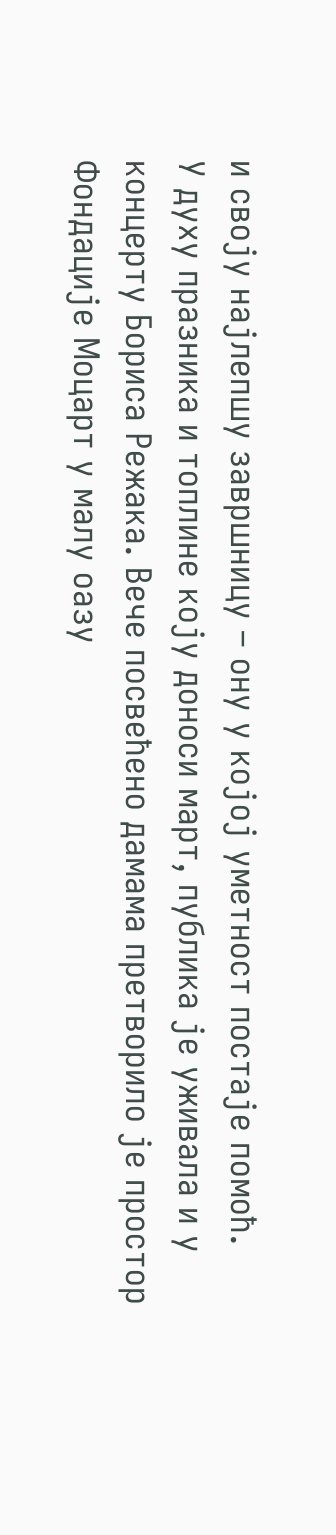и своју најлепшу завршницу – ону у којој уметност постаје помоћ.
У духу празника и топлине коју доноси март, публика је уживала и у концерту Бориса Режака. Вече посвећено дамама претворило је простор Фондације Моцарт у малу оазу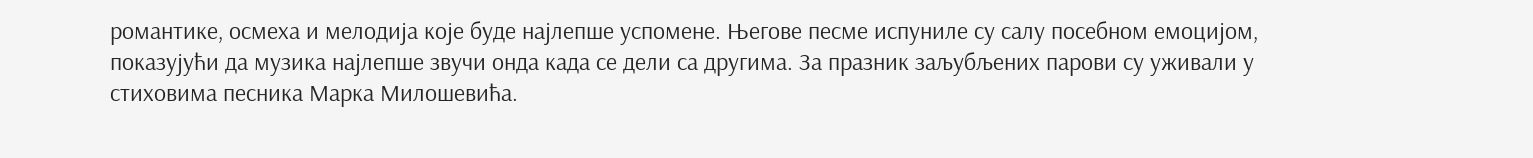романтике, осмеха и мелодија које буде најлепше успомене. Његове песме испуниле су салу посебном емоцијом, показујући да музика најлепше звучи онда када се дели са другима. За празник заљубљених парови су уживали у стиховима песника Марка Милошевића.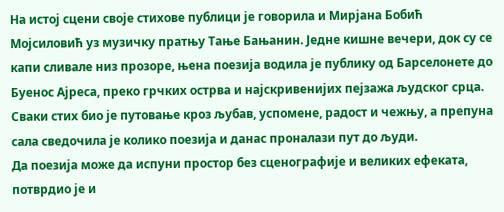На истој сцени своје стихове публици је говорила и Мирјана Бобић Мојсиловић уз музичку пратњу Тање Бањанин. Једне кишне вечери, док су се капи сливале низ прозоре, њена поезија водила је публику од Барселонете до Буенос Ајреса, преко грчких острва и најскривенијих пејзажа људског срца. Сваки стих био је путовање кроз љубав, успомене, радост и чежњу, а препуна сала сведочила је колико поезија и данас проналази пут до људи.
Да поезија може да испуни простор без сценографије и великих ефеката, потврдио је и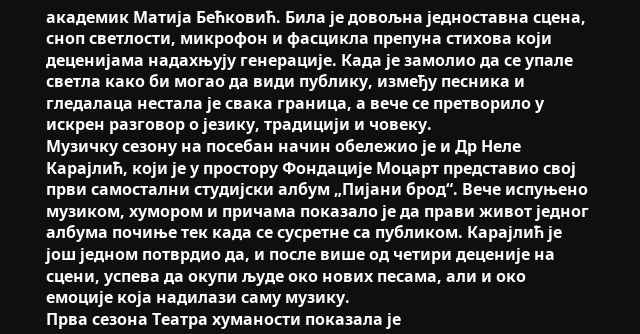академик Матија Бећковић. Била је довољна једноставна сцена, сноп светлости, микрофон и фасцикла препуна стихова који деценијама надахњују генерације. Када је замолио да се упале светла како би могао да види публику, између песника и гледалаца нестала је свака граница, а вече се претворило у искрен разговор о језику, традицији и човеку.
Музичку сезону на посебан начин обележио је и Др Неле Карајлић, који је у простору Фондације Моцарт представио свој први самостални студијски албум „Пијани брод“. Вече испуњено музиком, хумором и причама показало је да прави живот једног албума почиње тек када се сусретне са публиком. Карајлић је још једном потврдио да, и после више од четири деценије на сцени, успева да окупи људе око нових песама, али и око емоције која надилази саму музику.
Прва сезона Театра хуманости показала је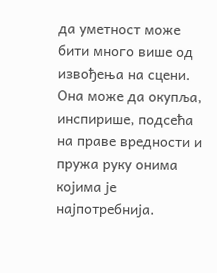да уметност може бити много више од извођења на сцени. Она може да окупља, инспирише, подсећа на праве вредности и пружа руку онима којима је најпотребнија.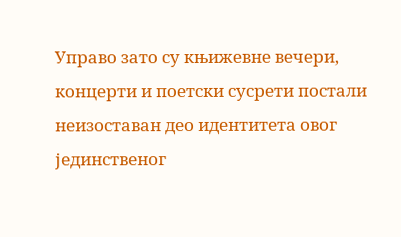Управо зато су књижевне вечери, концерти и поетски сусрети постали неизоставан део идентитета овог јединственог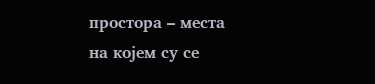простора – места на којем су се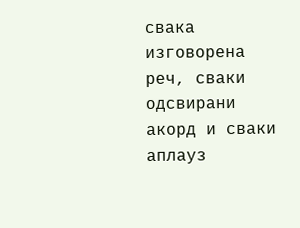свака изговорена реч, сваки одсвирани акорд и сваки аплауз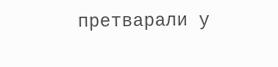претварали у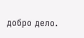добро дело.